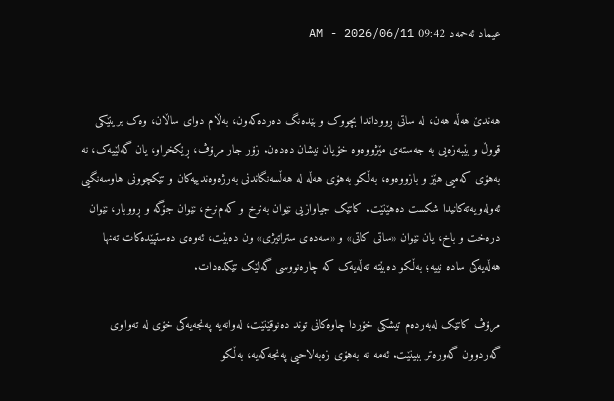عیماد ئەحمەد 09:42 AM - 2026/06/11


هەندێ هەڵە هەن، لە ساتی ڕووداندا بچووک و بێدەنگ دەردەکەون، بەڵام دوای ساڵان، وەک برینێکی قووڵ و بێبەزەیی بە جەستەی مێژووەوە خۆیان نیشان دەدەن. زۆر جار مرۆڤ، ڕێکخراو، یان گەلێیەک، نە بەهۆی کەمیی هێز و بازووەوە، بەڵکو بەهۆی هەڵە لە هەڵسەنگاندنی بەرژەوەندییەکان و تێکچوونی هاوسەنگیی ئەولەویەتەکانیدا شکست دەهێنێت. کاتێک جیاوازیی نێوان بەنرخ و کەم‌نرخ، نێوان جۆگە و ڕووبار، نێوان درەخت و باخ، یان نێوان «ساتی کاتی» و «سەدەی ستراتیژی» ون دەبێت، ئەوەی دەستپێدەکات تەنها هەڵەیەکی سادە نییە؛ بەڵکو دەبێتە تەڵەیەک کە چارەنووسی گەلێک تێکدەدات.

مرۆڤ کاتێک لەبەردەم تیشکی خۆردا چاوەکانی توند دەنوقێنێت، لەوانەیە پەنجەیەکی خۆی لە تەواوی گەردوون گەورەتر ببینێت. ئەمە نە بەهۆی زەبەلاحیی پەنجەکەیە، بەڵکو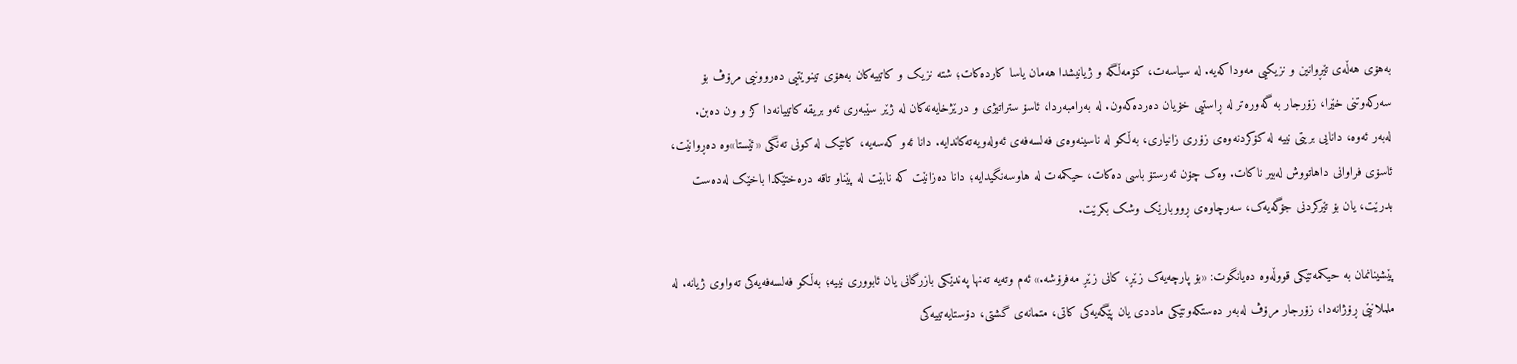بەهۆی هەڵەی تێڕوانین و نزیکیی مەوداکەیە. لە سیاسەت، کۆمەڵگە و ژیانیشدا هەمان یاسا کاردەکات؛ شتە نزیک و کاتییەکان بەهۆی تینوێتیی دەروونیی مرۆڤ بۆ سەرکەوتنی خێرا، زۆرجار بە گەورەتر لە ڕاستیی خۆیان دەردەکەون. لە بەرامبەردا، ئاسۆ ستراتیژی و درێژخایەنەکان لە ژێر سێبەری ئەو بریقە کاتییانەدا کز و ون دەبن.
له‌بەر ئەوە، دانایی بریتی نییە لە کۆکردنەوەی زۆری زانیاری، بەڵکو لە ناسینەوەی فەلسەفەی ئەولەویەتەکاندایە. دانا ئەو کەسەیە، کاتێک لە کونی تەنگی «ئێستا»وە دەڕوانێت، ئاسۆی فراوانی داهاتووش لەبیر ناکات. وەک چۆن ئەرستۆ باسی دەکات، حیکمەت لە هاوسەنگیدایە؛ دانا دەزانێت کە نابێت لە پێناو تاقە درەختێکدا باخێک لەدەست بدرێت، یان بۆ تێرکردنی جۆگەیەک، سەرچاوەی ڕووبارێک وشک بکرێت.

پێشینانمان بە حیکمەتێکی قووڵەوە دەیانگوت: «بۆ پارچەیەک زێڕ، کانی زێڕ مەفرۆشە.» ئەم وتەیە تەنها پەندێکی بازرگانی یان ئابووری نییە؛ بەڵکو فەلسەفەیەکی تەواوی ژیانە. لە ململانێی ڕۆژانەدا، زۆرجار مرۆڤ لەبەر دەستکەوتێکی ماددی یان پێگەیەکی کاتی، متمانەی گشتی، دۆستایەتییەکی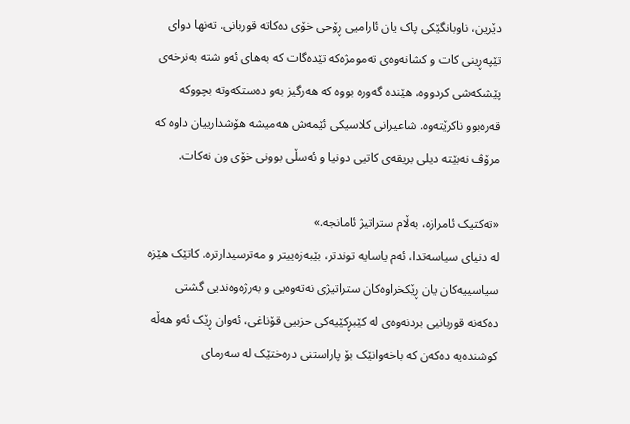دێرین، ناوبانگێکی پاک یان ئارامیی ڕۆحی خۆی دەکاتە قوربانی. تەنها دوای تێپەڕینی کات و کشانەوەی تەمومژەکە تێدەگات کە بەهای ئەو شتە بەنرخەی پێشکەشی کردووە، هێندە گەورە بووە کە هەرگیز بەو دەستکەوتە بچووکە قەرەبوو ناکرێتەوە. شاعیرانی کلاسیکی ئێمەش هەمیشە هۆشدارییان داوە کە مرۆڤ نەبێتە دیلی بریقەی کاتیی دونیا و ئەسڵی بوونی خۆی ون نەکات.

«تەکتیک ئامرازە، بەڵام ستراتیژ ئامانجە.»
لە دنیای سیاسەتدا، ئەم یاسایە توندتر، بێبەزەییتر و مەترسیدارترە. کاتێک هێزە سیاسییەکان یان ڕێکخراوەکان ستراتیژی نەتەوەیی و بەرژەوەندیی گشتی دەکەنە قوربانیی بردنەوەی لە کێبڕکێیەکی حزبیی قۆناغی، ئەوان ڕێک ئەو هەڵە کوشندەیە دەکەن کە باخەوانێک بۆ پاراستنی درەختێک لە سەرمای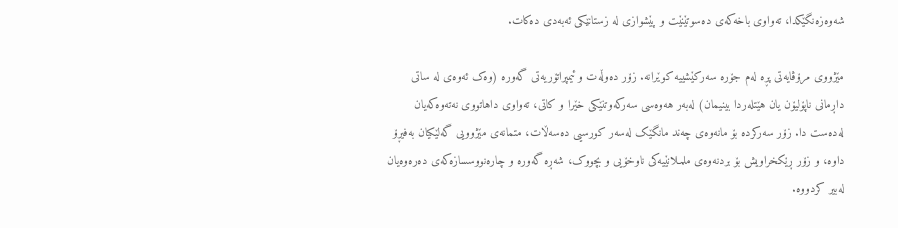شەوەزەنگێکدا، تەواوی باخەکەی دەسوتێنێت و پێشوازی لە زستانێکی ئەبەدی دەکات.

مێژووی مرۆڤایەتی پڕە لەم جۆرە سەرکێشییە کوێرانە. زۆر دەوڵەت و ئیمپراتۆریەتی گەورە (وەک ئەوەی لە ساتی داڕمانی ناپۆلیۆن یان هێتلەردا بینیمان) لەبەر هەوەسی سەرکەوتنێکی خێرا و کاتی، تەواوی داهاتووی نەتەوەکەیان لەدەست دا. زۆر سەرکردە بۆ مانەوەی چەند مانگێک لەسەر کورسیی دەسەڵات، متمانەی مێژوویی گەلێکیان بەفیڕۆ داوە، و زۆر ڕێکخراویش بۆ بردنەوەی ملمـلانێیەکی ناوخۆیی و بچووک، شەڕە گەورە و چارەنووسسازەکەی دەرەوەیان لەبیر کردووە.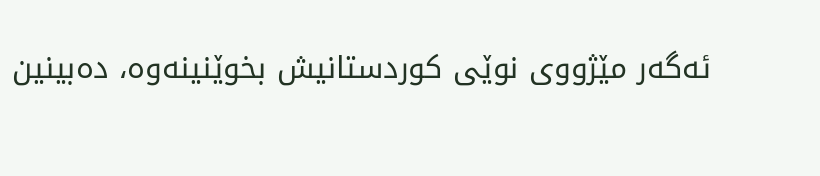ئەگەر مێژووی نوێی کوردستانیش بخوێنینەوە، دەبینین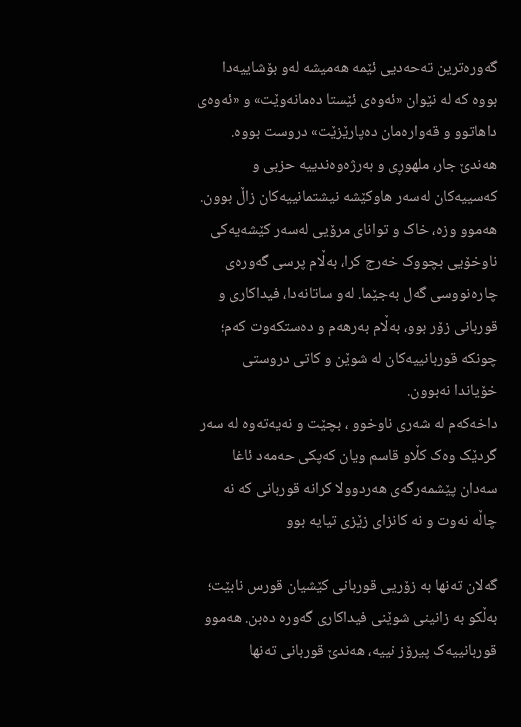گەورەترین تەحەدیی ئێمە هەمیشە لەو بۆشاییەدا بووە کە لە نێوان «ئەوەی ئێستا دەمانەوێت» و «ئەوەی داهاتوو و قەوارەمان دەپارێزێت» دروست بووە. هەندێ جار، ملهوڕی و بەرژەوەندییە حزبی و کەسییەکان لەسەر هاوکێشە نیشتمانییەکان زاڵ بوون. هەموو وزە، خاک و توانای مرۆیی لەسەر کێشەیەکی ناوخۆیی بچووک خەرج کرا، بەڵام پرسی گەورەی چارەنووسی گەل بەجێما. لەو ساتانەدا، فیداکاری و قوربانی زۆر بوو، بەڵام بەرهەم و دەستکەوت کەم؛ چونکە قوربانییەکان لە شوێن و کاتی دروستی خۆیاندا نەبوون.
داخەکەم لە شەری ناوخوو ، بچێت و نەیەتەوە لە سەر گردێک وەک کڵاو قاسم ویان کەپکی حەمەد ئاغا سەدان پێشمەرگەی هەردوولا کرانە قوربانی کە نە چاڵە نەوت و نە کانزای زێزی تیایە بوو

گەلان تەنها بە زۆریی قوربانی کێشیان قورس نابێت؛ بەڵکو بە زانینی شوێنی فیداکاری گەورە دەبن. هەموو قوربانییەک پیرۆز نییە، هەندێ قوربانی تەنها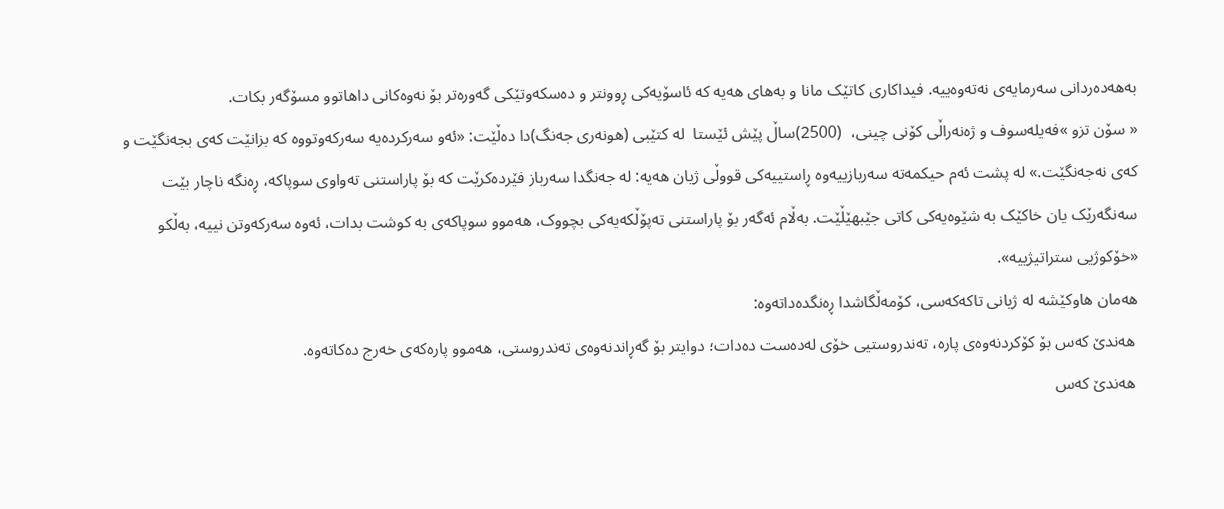بەهەدەردانی سەرمایەی نەتەوەییە. فیداکاری کاتێک مانا و بەهای هەیە کە ئاسۆیەکی ڕوونتر و دەسکەوتێکی گەورەتر بۆ نەوەکانی داهاتوو مسۆگەر بکات.
« سۆن تزو »فەیلەسوف و ژەنەراڵی کۆنی چینی،  (2500)ساڵ پێش ئێستا  لە کتێبی (هونەری جەنگ)دا دەڵێت: «ئەو سەرکردەیە سەرکەوتووە کە بزانێت کەی بجەنگێت و کەی نەجەنگێت.» لە پشت ئەم حیکمەتە سەربازییەوە ڕاستییەکی قووڵی ژیان هەیە: لە جەنگدا سەرباز فێردەکرێت کە بۆ پاراستنی تەواوی سوپاکە، ڕەنگە ناچار بێت سەنگەرێک یان خاکێک بە شێوەیەکی کاتی جێبهێڵێت. بەڵام ئەگەر بۆ پاراستنی تەپۆڵکەیەکی بچووک، هەموو سوپاکەی بە کوشت بدات، ئەوە سەرکەوتن نییە، بەڵکو «خۆکوژیی ستراتیژییە».
هەمان هاوکێشە لە ژیانی تاکەکەسی، کۆمەڵگاشدا ڕەنگدەداتەوە:
 هەندێ کەس بۆ کۆکردنەوەی پارە، تەندروستیی خۆی لەدەست دەدات؛ دوایتر بۆ گەڕاندنەوەی تەندروستی، هەموو پارەکەی خەرج دەکاتەوە.
 هەندێ کەس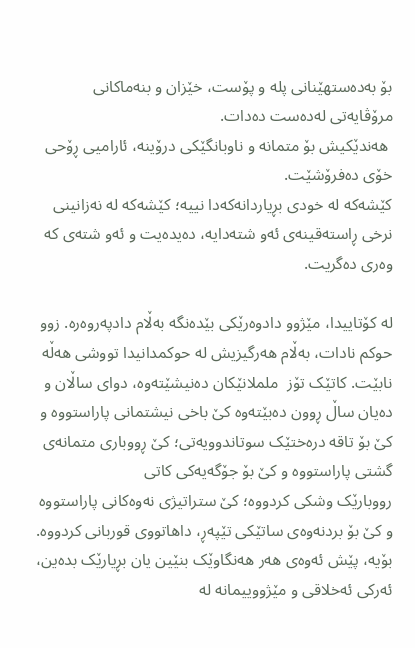بۆ بەدەستهێنانی پلە و پۆست، خێزان و بنەماکانی مرۆڤایەتی لەدەست دەدات.
 هەندێکیش بۆ متمانە و ناوبانگێکی درۆینە، ئارامیی ڕۆحی خۆی دەفرۆشێت.
کێشەکە لە خودی بڕیاردانەکەدا نییە؛ کێشەکە لە نەزانینی نرخی ڕاستەقینەی ئەو شتەدایە، دەیدەیت و ئەو شتەی کە وەری دەگریت.

لە کۆتاییدا، مێژوو دادوەرێکی بێدەنگە بەڵام دادپەروەرە. زوو حوکم نادات، بەڵام هەرگیزیش لە حوکمدانیدا تووشی هەڵە نابێت. کاتێک تۆز  ململانێکان دەنیشێتەوە، دوای ساڵان و دەیان ساڵ ڕوون دەبێتەوە کێ باخی نیشتمانی پاراستووە و کێ بۆ تاقە درەختێک سوتاندوویەتی؛ کێ ڕووباری متمانەی گشتی پاراستووە و کێ بۆ جۆگەیەکی کاتی
رووبارێک وشکی کردووە؛ کێ ستراتیژی نەوەکانی پاراستووە و کێ بۆ بردنەوەی ساتێکی تێپەڕ، داهاتووی قوربانی کردووە.
بۆیە، پێش ئەوەی هەر هەنگاوێک بنێین یان بڕیارێک بدەین، ئەرکی ئەخلاقی و مێژووییمانە لە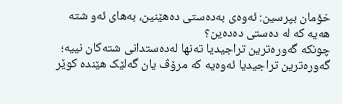خۆمان بپرسین: ئەوەی بەدەستی دەهێنین، بەهای ئەو شتە هەیە کە لە دەستی دەدەین؟
چونکە گەورەترین تراجیدیا تەنها لەدەستدانی شتەکان نییە؛ گەورەترین تراجیدیا ئەوەیە کە مرۆڤ یان گەلێک هێندە کوێر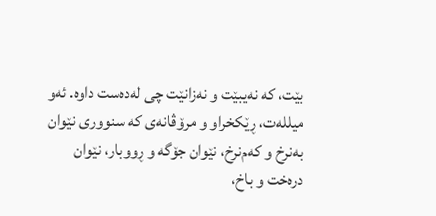بێت، کە نەیبێت و نەزانێت چی لەدەست داوە. ئەو میللەت، ڕێکخراو و مرۆڤانەی کە سنووری نێوان بەنرخ و کەم‌نرخ، نێوان جۆگە و ڕووبار، نێوان درەخت و باخ،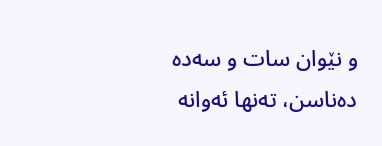و نێوان سات و سەدە دەناسن، تەنها ئەوانە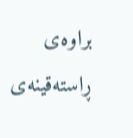براوەی ڕاستەقینەی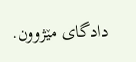دادگای مێژوون.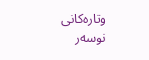وتارەکانی نوسەر